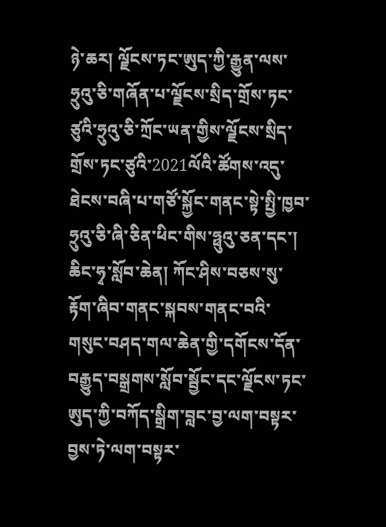ཉེ་ཆར། ལྗོངས་ཏང་ཨུད་ཀྱི་རྒྱུན་ལས་ཧྲུའུ་ཅི་གཞོན་པ་ལྗོངས་སྲིད་གྲོས་ཏང་ཙུའི་ཧྲུའུ་ཅི་ཀྲོང་ཡན་གྱིས་ལྗོངས་སྲིད་གྲོས་ཏང་ཙུའི་2021ལོའི་ཚོགས་འདུ་ཐེངས་བཞི་པ་གཙོ་སྐྱོང་གནང་སྟེ་སྤྱི་ཁྱབ་ཧྲུའུ་ཅི་ཞི་ཅིན་ཕིང་གིས་ཧྥུའུ་ཅན་དང་། ཆིང་ཧྭ་སློབ་ཆེན། ཀོང་ཤིས་བཅས་སུ་རྟོག་ཞིབ་གནང་སྐབས་གནང་བའི་གསུང་བཤད་གལ་ཆེན་གྱི་དགོངས་དོན་བརྒྱུད་བསྒྲགས་སློབ་སྦྱོང་དང་ལྗོངས་ཏང་ཨུད་ཀྱི་བཀོད་སྒྲིག་བླང་བྱ་ལག་བསྟར་བྱས་ཏེ་ལག་བསྟར་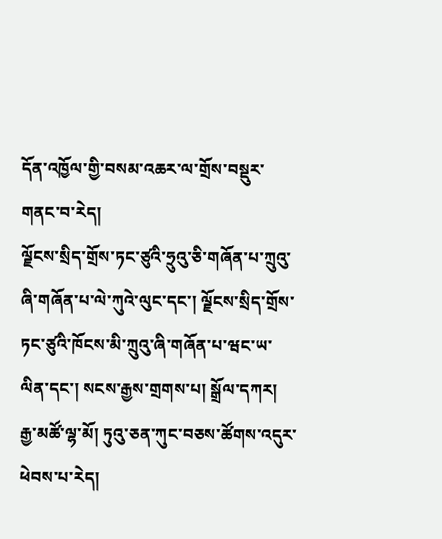དོན་འཁྱོལ་གྱི་བསམ་འཆར་ལ་གྲོས་བསྡུར་གནང་བ་རེད།
ལྗོངས་སྲིད་གྲོས་ཏང་ཙུའི་ཧྲུའུ་ཅི་གཞོན་པ་ཀྲུའུ་ཞི་གཞོན་པ་ལེ་ཀུའེ་ལུང་དང་། ལྗོངས་སྲིད་གྲོས་ཏང་ཙུའི་ཁོངས་མི་ཀྲུའུ་ཞི་གཞོན་པ་ཝང་ཡ་ལིན་དང་། སངས་རྒྱས་གྲགས་པ། སྒྲོལ་དཀར། རྒྱ་མཚོ་ལྷ་མོ། ཏུའུ་ཅན་ཀུང་བཅས་ཚོགས་འདུར་ཕེབས་པ་རེད།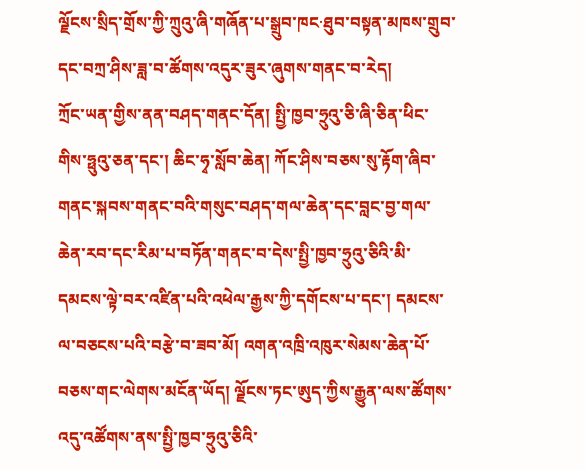ལྗོངས་སྲིད་གྲོས་ཀྱི་ཀྲུའུ་ཞི་གཞོན་པ་སྒྲུབ་ཁང·ཐུབ་བསྟན་མཁས་གྲུབ་དང་བཀྲ་ཤིས་ཟླ་བ་ཚོགས་འདུར་ཟུར་ཞུགས་གནང་བ་རེད།
ཀྲོང་ཡན་གྱིས་ནན་བཤད་གནང་དོན། སྤྱི་ཁྱབ་ཧྲུའུ་ཅི་ཞི་ཅིན་ཕིང་གིས་ཧྥུའུ་ཅན་དང་། ཆིང་ཧྭ་སློབ་ཆེན། ཀོང་ཤིས་བཅས་སུ་རྟོག་ཞིབ་གནང་སྐབས་གནང་བའི་གསུང་བཤད་གལ་ཆེན་དང་བླང་བྱ་གལ་ཆེན་རབ་དང་རིམ་པ་བཏོན་གནང་བ་དེས་སྤྱི་ཁྱབ་ཧྲུའུ་ཅིའི་མི་དམངས་ལྟེ་བར་འཛིན་པའི་འཕེལ་རྒྱས་ཀྱི་དགོངས་པ་དང་། དམངས་ལ་བཅངས་པའི་བརྩེ་བ་ཟབ་མོ། འགན་འཁྲི་འཁུར་སེམས་ཆེན་པོ་བཅས་གང་ལེགས་མངོན་ཡོད། ལྗོངས་ཏང་ཨུད་ཀྱིས་རྒྱུན་ལས་ཚོགས་འདུ་འཚོགས་ནས་སྤྱི་ཁྱབ་ཧྲུའུ་ཅིའི་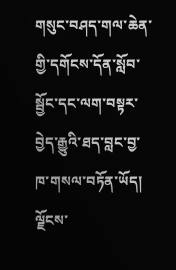གསུང་བཤད་གལ་ཆེན་གྱི་དགོངས་དོན་སློབ་སྦྱོང་དང་ལག་བསྟར་བྱེད་རྒྱུའི་ཐད་བླང་བྱ་ཁ་གསལ་བཏོན་ཡོད། ལྗོངས་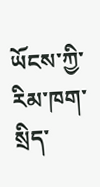ཡོངས་ཀྱི་རིམ་ཁག་སྲིད་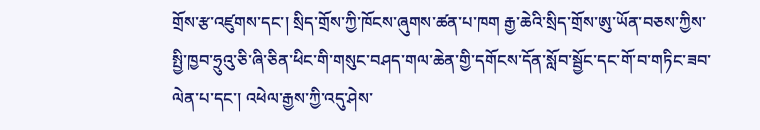གྲོས་རྩ་འཛུགས་དང་། སྲིད་གྲོས་ཀྱི་ཁོངས་ཞུགས་ཚན་པ་ཁག རྒྱ་ཆེའི་སྲིད་གྲོས་ཨུ་ཡོན་བཅས་ཀྱིས་སྤྱི་ཁྱབ་ཧྲུའུ་ཅི་ཞི་ཅིན་ཕིང་གི་གསུང་བཤད་གལ་ཆེན་གྱི་དགོངས་དོན་སློབ་སྦྱོང་དང་གོ་བ་གཏིང་ཟབ་ལེན་པ་དང་། འཕེལ་རྒྱས་ཀྱི་འདུ་ཤེས་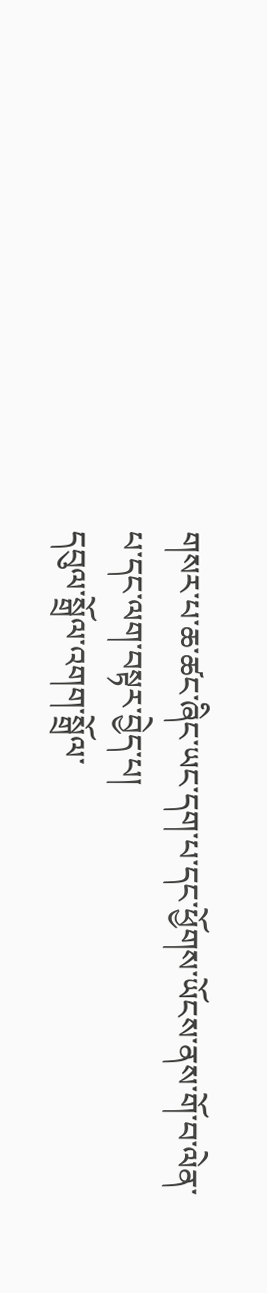གསར་པ་ཆ་ཚང་ཞིང་ཡང་དག་པ་དང་ཕྱོགས་ཡོངས་ནས་གོ་བ་ལེན་པ་དང་ལག་བསྟར་བྱེད་པ།
དབུལ་སྒྲོལ་འགག་སྒྲོལ་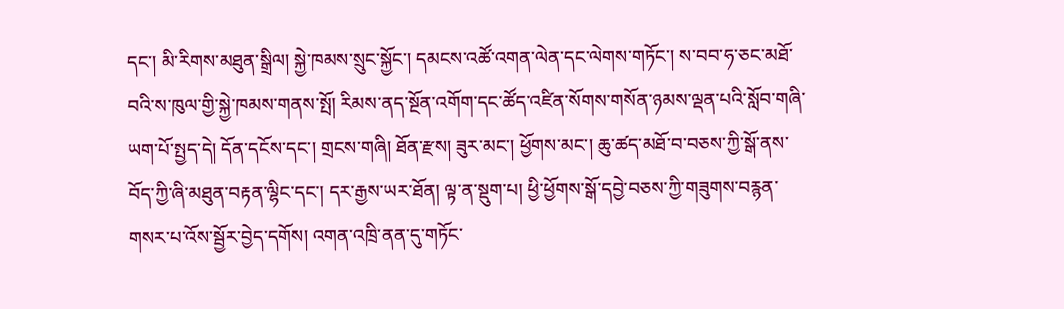དང་། མི་རིགས་མཐུན་སྒྲིལ། སྐྱེ་ཁམས་སྲུང་སྐྱོང་། དམངས་འཚོ་འགན་ལེན་དང་ལེགས་གཏོང་། ས་བབ་ཧ་ཅང་མཐོ་བའི་ས་ཁུལ་གྱི་སྐྱེ་ཁམས་གནས་སྤོ། རིམས་ནད་སྔོན་འགོག་དང་ཚོད་འཛིན་སོགས་གསོན་ཉམས་ལྡན་པའི་སློབ་གཞི་ཡག་པོ་སྤྱད་དེ། དོན་དངོས་དང་། གྲངས་གཞི། ཐོན་རྫས། ཟུར་མང་། ཕྱོགས་མང་། ཆུ་ཚད་མཐོ་བ་བཅས་ཀྱི་སྒོ་ནས་བོད་ཀྱི་ཞི་མཐུན་བརྟན་ལྷིང་དང་། དར་རྒྱས་ཡར་ཐོན། ལྟ་ན་སྡུག་པ། ཕྱི་ཕྱོགས་སྒོ་དབྱེ་བཅས་ཀྱི་གཟུགས་བརྙན་གསར་པ་འོས་སྦྱོར་བྱེད་དགོས། འགན་འཁྲི་ནན་དུ་གཏོང་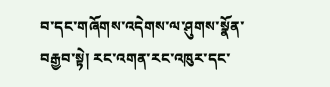བ་དང་གཞོགས་འདེགས་ལ་ཤུགས་སྣོན་བརྒྱབ་སྟེ། རང་འགན་རང་འཁུར་དང་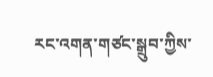རང་འགན་གཙང་སྒྲུབ་ཀྱིས་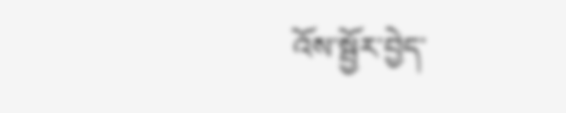འོས་སྦྱོར་བྱེད་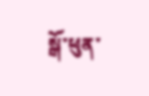སྒོ་ཕུན་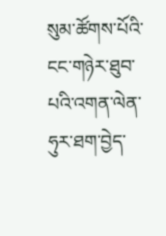སུམ་ཚོགས་པོའི་ངང་གཉེར་ཐུབ་པའི་འགན་ལེན་ཧུར་ཐག་བྱེད་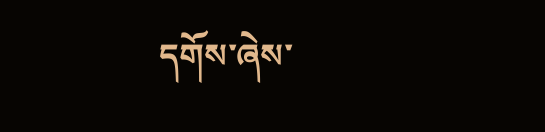དགོས་ཞེས་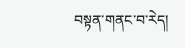བསྟན་གནང་བ་རེད།